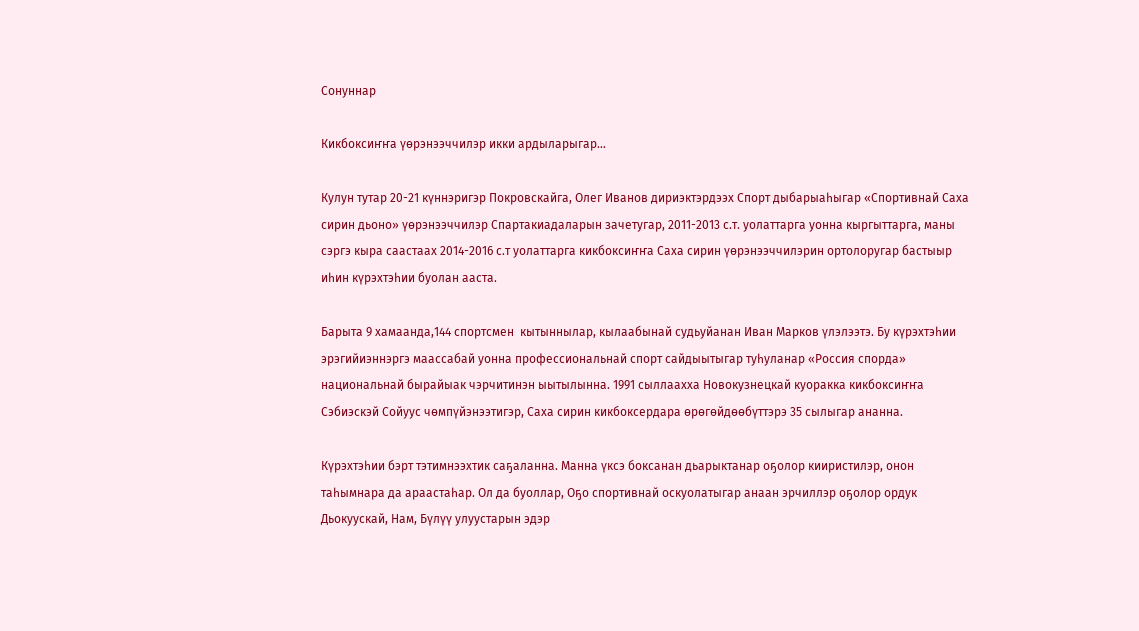Сонуннар

Кикбоксиҥҥа үөрэнээччилэр икки ардыларыгар…

Кулун тутар 20-21 күннэригэр Покровскайга, Олег Иванов дириэктэрдээх Спорт дыбарыаһыгар «Спортивнай Саха сирин дьоно» үөрэнээччилэр Спартакиадаларын зачетугар, 2011-2013 с.т. уолаттарга уонна кыргыттарга, маны сэргэ кыра саастаах 2014-2016 с.т уолаттарга кикбоксиҥҥа Саха сирин үөрэнээччилэрин ортолоругар бастыыр иһин күрэхтэһии буолан ааста.

Барыта 9 хамаанда,144 спортсмен  кытыннылар, кылаабынай судьуйанан Иван Марков үлэлээтэ. Бу күрэхтэһии эрэгийиэннэргэ маассабай уонна профессиональнай спорт сайдыытыгар туһуланар «Россия спорда» национальнай бырайыак чэрчитинэн ыытылынна. 1991 сыллаахха Новокузнецкай куоракка кикбоксиҥҥа Сэбиэскэй Сойуус чөмпүйэнээтигэр, Саха сирин кикбоксердара өрөгөйдөөбүттэрэ 35 сылыгар ананна.

Күрэхтэһии бэрт тэтимнээхтик саҕаланна. Манна үксэ боксанан дьарыктанар оҕолор кииристилэр, онон таһымнара да араастаһар. Ол да буоллар, Оҕо спортивнай оскуолатыгар анаан эрчиллэр оҕолор ордук Дьокуускай, Нам, Бүлүү улуустарын эдэр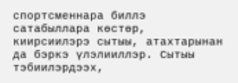спортсменнара биллэ сатабыллара көстөр, киирсиилэрэ сытыы, атахтарынан да бэркэ үлэлииллэр. Сытыы тэбиилэрдээх,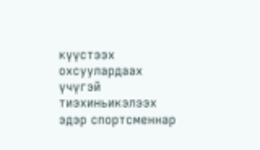күүстээх охсуулардаах үчүгэй тиэхиньикэлээх эдэр спортсменнар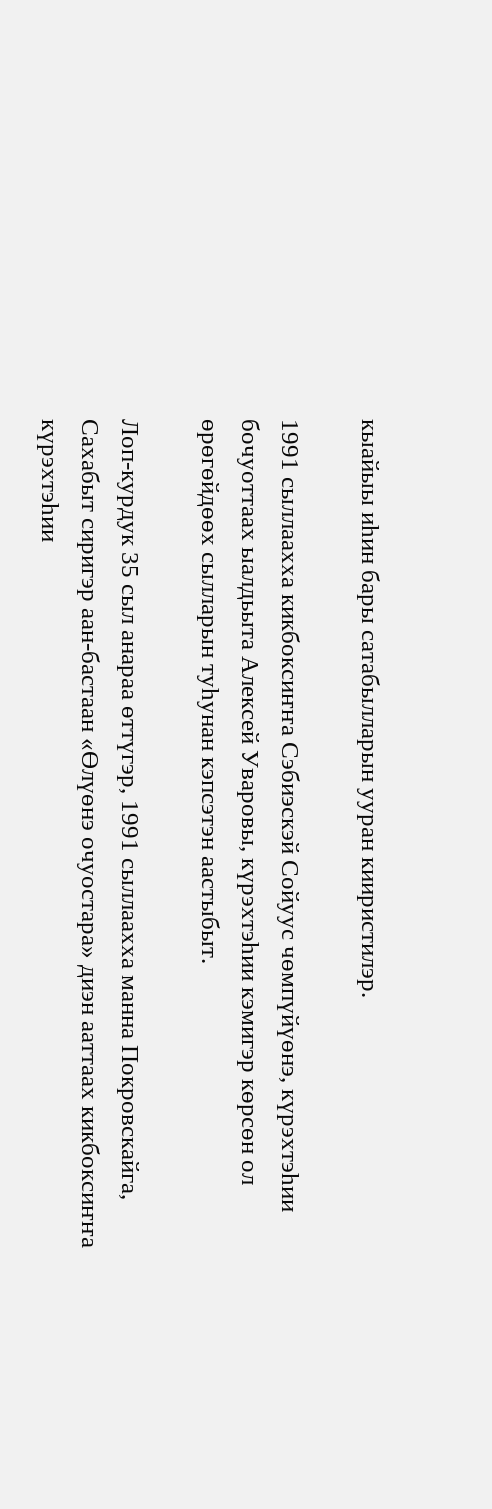кыайыы иһин бары сатабылларын ууран кииристилэр.

1991 сыллаахха кикбоксиҥҥа Сэбиэскэй Сойуус чөмпүйүөнэ, күрэхтэһии бочуоттаах ыалдьыта Алексей Уваровы, күрэхтэһии кэмигэр көрсөн ол өрөгөйдөөх сылларын туһунан кэпсэтэн аастыбыт.

Лоп-курдук 35 сыл анараа өттүгэр, 1991 сыллаахха манна Покровскайга, Сахабыт сиригэр аан-бастаан «Өлүөнэ очуостара» диэн ааттаах кикбоксиҥҥа күрэхтэһии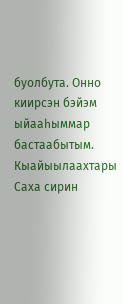буолбута. Онно киирсэн бэйэм ыйааһыммар бастаабытым. Кыайыылаахтары Саха сирин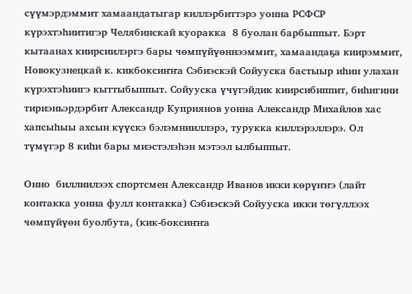сүүмэрдэммит хамаандатыгар киллэрбиттэрэ уонна РСФСР күрэхтэһиитигэр Челябинскай куоракка  8 буолан барбыппыт. Бэрт кытаанах киирсиилэргэ бары чөмпүйүөннээммит, хамаандаҕа киирэммит, Новокузнецкай к. кикбоксиҥҥа Сэбиэскэй Сойууска бастыыр иһин улахан  күрэхтэһиигэ кыттыбыппыт. Сойууска үчүгэйдик киирсибиппит, биһигини тириэньэрдэрбит Александр Куприянов уонна Александр Михайлов хас хапсыһыы ахсын күүскэ бэлэмнииллэрэ, турукка киллэрэллэрэ. Ол түмүгэр 8 киһи бары миэстэлэһэн мэтээл ылбыппыт.

Онно  биллиилээх спортсмен Александр Иванов икки көрүҥҥэ (лайт контакка уонна фулл контакка) Сэбиэскэй Сойууска икки төгүллээх чөмпүйүөн буолбута, (кик-боксиҥҥа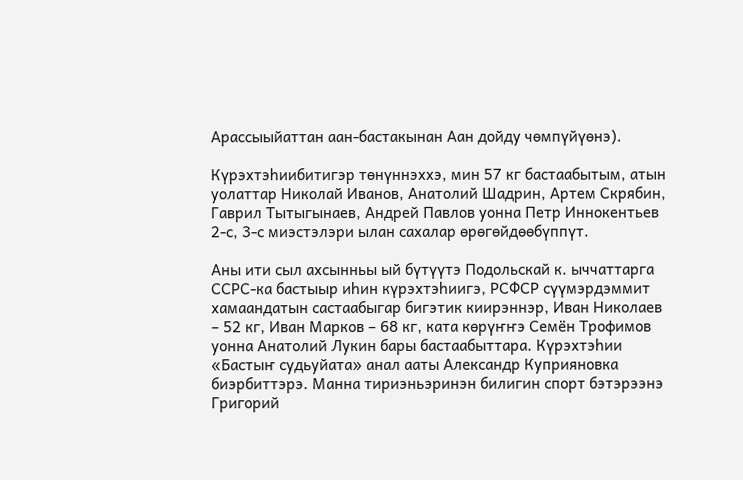Арассыыйаттан аан-бастакынан Аан дойду чөмпүйүөнэ).

Күрэхтэһиибитигэр төнүннэххэ, мин 57 кг бастаабытым, атын уолаттар Николай Иванов, Анатолий Шадрин, Артем Скрябин, Гаврил Тытыгынаев, Андрей Павлов уонна Петр Иннокентьев 2-с, 3-с миэстэлэри ылан сахалар өрөгөйдөөбүппүт.

Аны ити сыл ахсынньы ый бүтүүтэ Подольскай к. ыччаттарга ССРС-ка бастыыр иһин күрэхтэһиигэ, РСФСР сүүмэрдэммит хамаандатын састаабыгар бигэтик киирэннэр, Иван Николаев – 52 кг, Иван Марков – 68 кг, ката көрүҥҥэ Семён Трофимов уонна Анатолий Лукин бары бастаабыттара. Күрэхтэһии «Бастыҥ судьуйата» анал ааты Александр Куприяновка биэрбиттэрэ. Манна тириэньэринэн билигин спорт бэтэрээнэ Григорий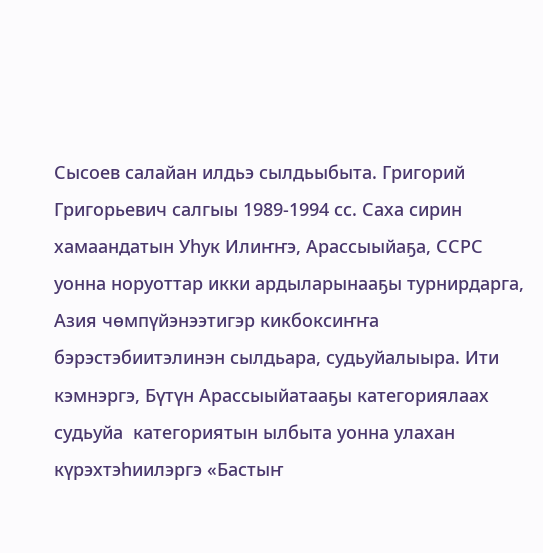Сысоев салайан илдьэ сылдьыбыта. Григорий Григорьевич салгыы 1989-1994 сс. Саха сирин хамаандатын Уһук Илиҥҥэ, Арассыыйаҕа, ССРС уонна норуоттар икки ардыларынааҕы турнирдарга, Азия чөмпүйэнээтигэр кикбоксиҥҥа бэрэстэбиитэлинэн сылдьара, судьуйалыыра. Ити кэмнэргэ, Бүтүн Арассыыйатааҕы категориялаах судьуйа  категориятын ылбыта уонна улахан күрэхтэһиилэргэ «Бастыҥ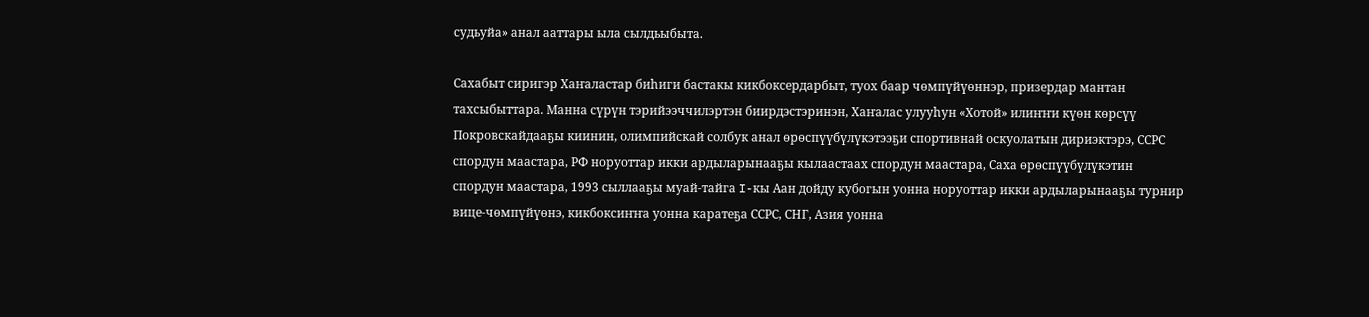судьуйа» анал ааттары ыла сылдьыбыта.

Сахабыт сиригэр Хаҥаластар биһиги бастакы кикбоксердарбыт, туох баар чөмпүйүөннэр, призердар мантан тахсыбыттара. Манна сүрүн тэрийээччилэртэн биирдэстэринэн, Хаҥалас улууһун «Хотой» илиҥҥи күөн көрсүү Покровскайдааҕы киинин, олимпийскай солбук анал өрөспүүбүлүкэтээҕи спортивнай оскуолатын дириэктэрэ, ССРС спордун маастара, РФ норуоттар икки ардыларынааҕы кылаастаах спордун маастара, Саха өрөспүүбүлүкэтин спордун маастара, 1993 сыллааҕы муай-тайга I-кы Аан дойду кубогын уонна норуоттар икки ардыларынааҕы турнир вице-чөмпүйүөнэ, кикбоксиҥҥа уонна каратеҕа ССРС, СНГ, Азия уонна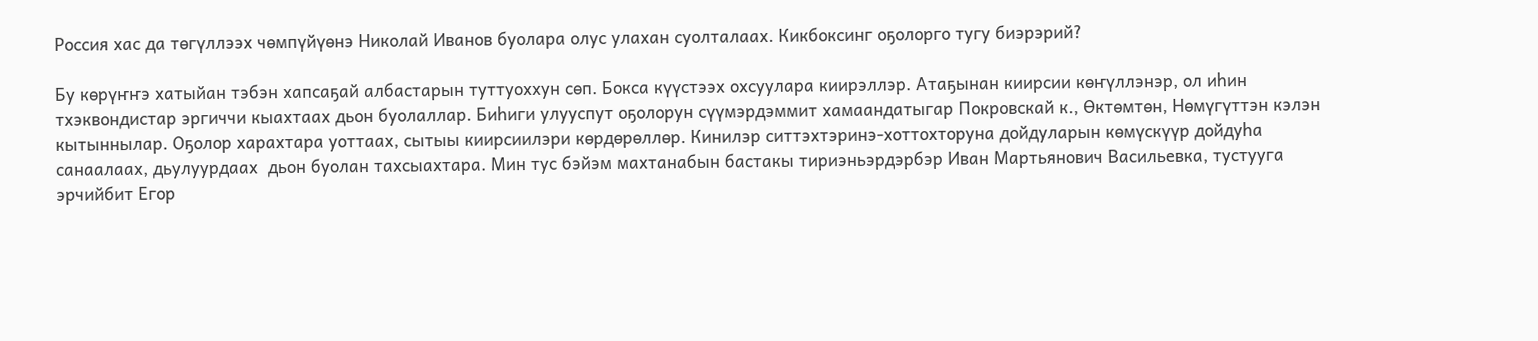Россия хас да төгүллээх чөмпүйүөнэ Николай Иванов буолара олус улахан суолталаах. Кикбоксинг оҕолорго тугу биэрэрий?

Бу көрүҥҥэ хатыйан тэбэн хапсаҕай албастарын туттуоххун сөп. Бокса күүстээх охсуулара киирэллэр. Атаҕынан киирсии көҥүллэнэр, ол иһин тхэквондистар эргиччи кыахтаах дьон буолаллар. Биһиги улууспут оҕолорун сүүмэрдэммит хамаандатыгар Покровскай к., Өктөмтөн, Нөмүгүттэн кэлэн кытыннылар. Оҕолор харахтара уоттаах, сытыы киирсиилэри көрдөрөллөр. Кинилэр ситтэхтэринэ-хоттохторуна дойдуларын көмүскүүр дойдуһа санаалаах, дьулуурдаах  дьон буолан тахсыахтара. Мин тус бэйэм махтанабын бастакы тириэньэрдэрбэр Иван Мартьянович Васильевка, тустууга эрчийбит Егор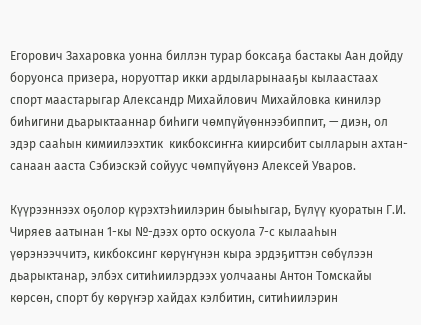Егорович Захаровка уонна биллэн турар боксаҕа бастакы Аан дойду боруонса призера, норуоттар икки ардыларынааҕы кылаастаах спорт маастарыгар Александр Михайлович Михайловка кинилэр биһигини дьарыктааннар биһиги чөмпүйүөннээбиппит, — диэн, ол эдэр сааһын кимиилээхтик  кикбоксиҥҥа киирсибит сылларын ахтан-санаан ааста Сэбиэскэй сойуус чөмпүйүөнэ Алексей Уваров.

Күүрээннээх оҕолор күрэхтэһиилэрин быыһыгар, Бүлүү куоратын Г.И. Чиряев аатынан 1-кы №-дээх орто оскуола 7-с кылааһын үөрэнээччитэ, кикбоксинг көрүҥүнэн кыра эрдэҕиттэн сөбүлээн дьарыктанар, элбэх ситиһиилэрдээх уолчааны Антон Томскайы көрсөн, спорт бу көрүҥэр хайдах кэлбитин, ситиһиилэрин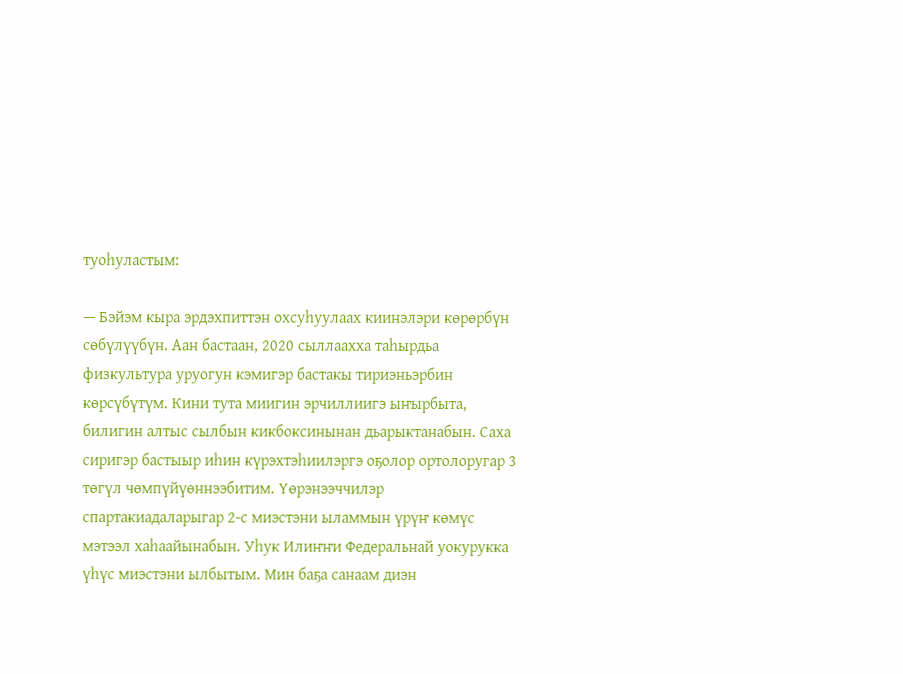туоһуластым:

— Бэйэм кыра эрдэхпиттэн охсуһуулаах киинэлэри көрөрбүн сөбүлүүбүн. Аан бастаан, 2020 сыллаахха таһырдьа физкультура уруогун кэмигэр бастакы тириэньэрбин көрсүбүтүм. Кини тута миигин эрчиллиигэ ыҥырбыта, билигин алтыс сылбын кикбоксинынан дьарыктанабын. Саха сиригэр бастыыр иһин күрэхтэһиилэргэ оҕолор ортолоругар 3 төгүл чөмпүйүөннээбитим. Үөрэнээччилэр спартакиадаларыгар 2-с миэстэни ыламмын үрүҥ көмүс мэтээл хаһаайынабын. Уһук Илиҥҥи Федеральнай уокурукка үһүс миэстэни ылбытым. Мин баҕа санаам диэн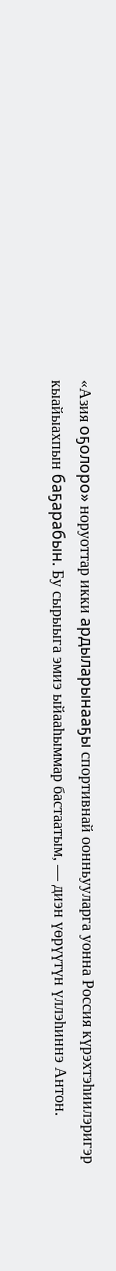«Азия оҕолоро» норуоттар икки ардыларынааҕы спортивнай оонньууларга уонна Россия күрэхтэһиилэригэр кыайыахпын баҕарабын. Бу сырыыга эмиэ ыйааһыммар бастаатым, — диэн үөрүүтүн үллэһиннэ Антон.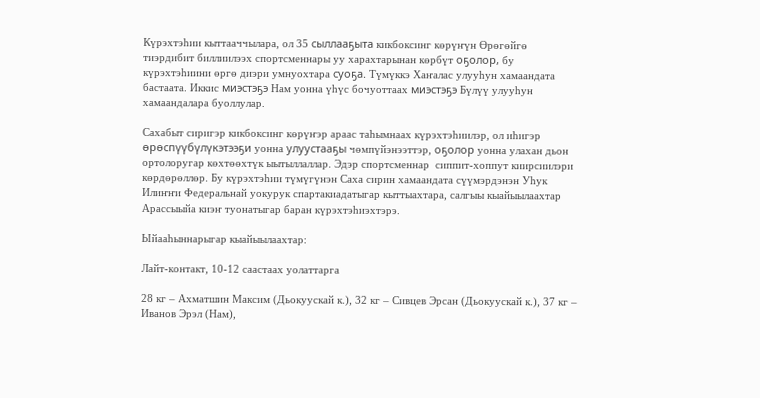Күрэхтэһии кыттааччылара, ол 35 сыллааҕыта кикбоксинг көрүҥүн Өрөгөйгө тиэрдибит биллиилээх спортсменнары уу харахтарынан көрбүт оҕолор, бу күрэхтэһиини өргө диэри умнуохтара суоҕа. Түмүккэ Хаҥалас улууһун хамаандата бастаата. Иккис миэстэҕэ Нам уонна үһүс бочуоттаах миэстэҕэ Бүлүү улууһун хамаандалара буоллулар.

Сахабыт сиригэр кикбоксинг көрүҥэр араас таһымнаах күрэхтэһиилэр, ол иһигэр өрөспүүбүлүкэтээҕи уонна улуустааҕы чөмпүйэнээттэр, оҕолор уонна улахан дьон ортолоругар көхтөөхтүк ыытыллаллар. Эдэр спортсменнар  сиппит-хоппут киирсиилэри көрдөрөллөр. Бу күрэхтэһии түмүгүнэн Саха сирин хамаандата сүүмэрдэнэн Уһук Илиҥҥи Федеральнай уокурук спартакиадатыгар кыттыахтара, салгыы кыайыылаахтар Арассыыйа киэҥ туонатыгар баран күрэхтэһиэхтэрэ.

Ыйааһыннарыгар кыайыылаахтар:

Лайт-контакт, 10-12 саастаах уолаттарга

28 кг – Ахматшин Максим (Дьокуускай к.), 32 кг – Сивцев Эрсан (Дьокуускай к.), 37 кг – Иванов Эрэл (Нам),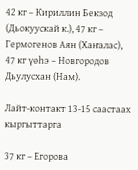42 кг – Кириллин Бекзод (Дьокуускай к.), 47 кг – Гермогенов Аян (Хаҥалас), 47 кг үөһэ – Новгородов Дьулусхан (Нам).

Лайт-контакт 13-15 саастаах кыргыттарга

37 кг – Егорова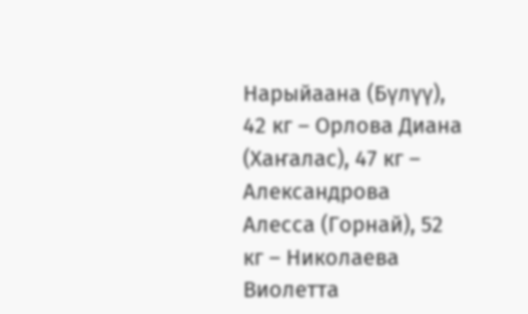Нарыйаана (Бүлүү), 42 кг – Орлова Диана (Хаҥалас), 47 кг – Александрова Алесса (Горнай), 52 кг – Николаева Виолетта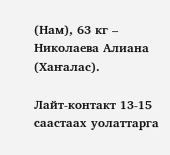(Нам), 63 кг – Николаева Алиана (Хаҥалас).

Лайт-контакт 13-15 саастаах уолаттарга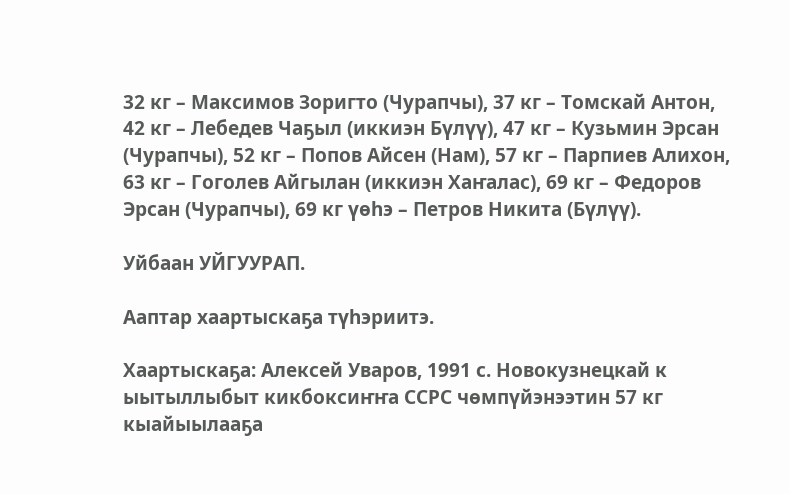32 кг – Максимов Зоригто (Чурапчы), 37 кг – Томскай Антон, 42 кг – Лебедев Чаҕыл (иккиэн Бүлүү), 47 кг – Кузьмин Эрсан (Чурапчы), 52 кг – Попов Айсен (Нам), 57 кг – Парпиев Алихон, 63 кг – Гоголев Айгылан (иккиэн Хаҥалас), 69 кг – Федоров Эрсан (Чурапчы), 69 кг үөһэ – Петров Никита (Бүлүү).

Уйбаан УЙГУУРАП.

Ааптар хаартыскаҕа түһэриитэ.

Хаартыскаҕа: Алексей Уваров, 1991 с. Новокузнецкай к ыытыллыбыт кикбоксиҥҥа ССРС чөмпүйэнээтин 57 кг кыайыылааҕа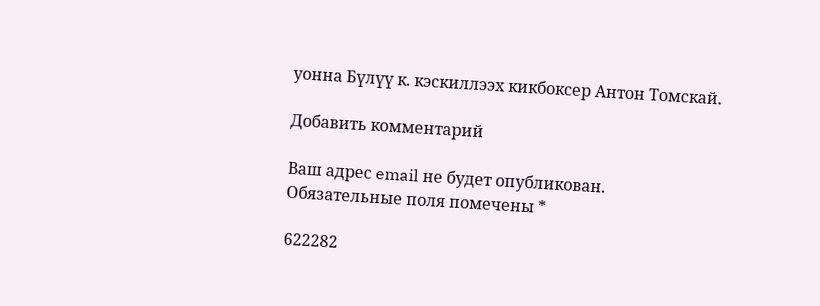уонна Бүлүү к. кэскиллээх кикбоксер Антон Томскай.

Добавить комментарий

Ваш адрес email не будет опубликован. Обязательные поля помечены *

622282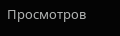Просмотров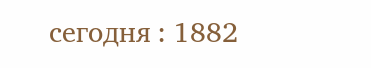сегодня : 1882